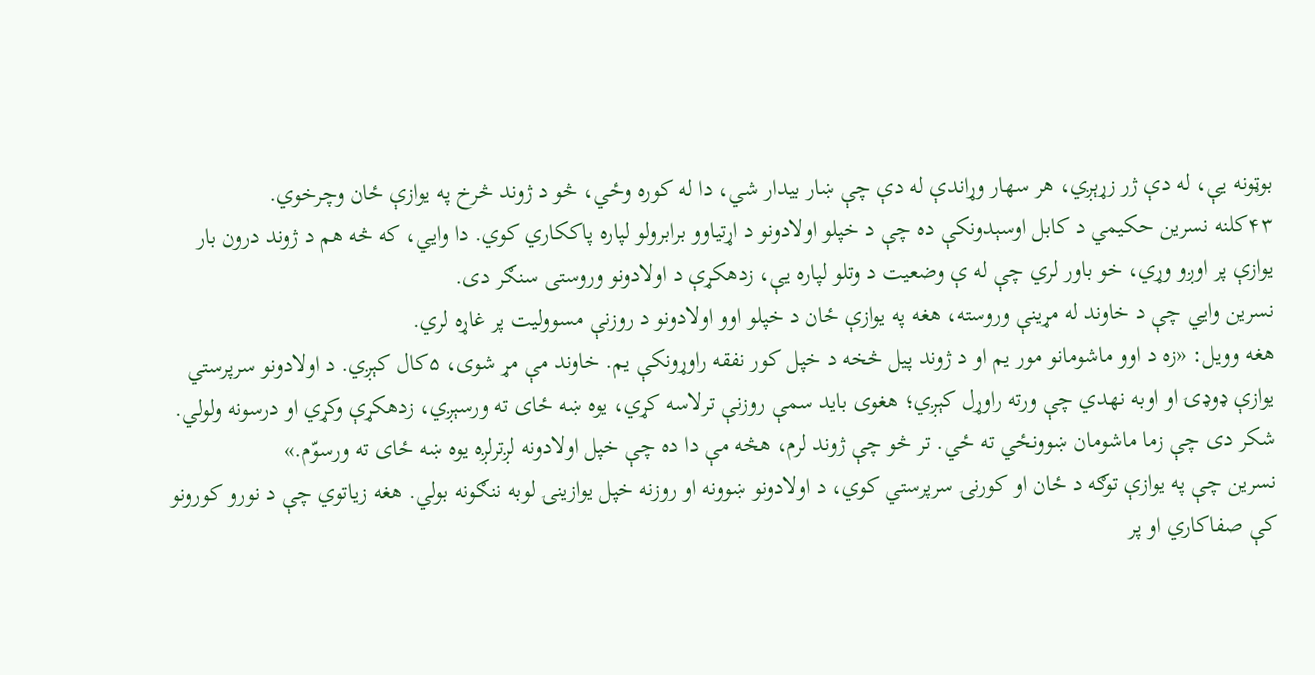بوټونه یې، له دې ژر زړېږي، هر سهار وړاندې له دې چې ښار بیدار شي، دا له کوره وځي، څو د ژوند څرخ په یوازې ځان وچرخوي.
۴۳کلنه نسرین حکیمي د کابل اوسېدونکې ده چې د خپلو اولادونو د اړتیاوو برابرولو لپاره پاککاري کوي. دا وايي، که څه هم د ژوند درون بار یوازې پر اوږو وړي، خو باور لري چې له ې وضعیت د وتلو لپاره یې، زدهکړې د اولادونو وروستی سنګر دی.
نسرین وايي چې د خاوند له مړینې وروسته، هغه په یوازې ځان د خپلو اوو اولادونو د روزنې مسوولیت پر غاړه لري.
هغه وویل: «زه د اوو ماشومانو مور یم او د ژوند پیل څخه د خپل کور نفقه راوړونکې یم. خاوند مې مړ شوی، ۵کال کېږي. د اولادونو سرپرستي یوازې ډوډۍ او اوبه نهدي چې ورته راوړل کېږي؛ هغوی باید سمې روزنې ترلاسه کړي، یوه ښه ځای ته ورسېږي، زدهکړې وکړي او درسونه ولولي. شکر دی چې زما ماشومان ښوونځي ته ځي. تر څو چې ژوند لرم، هڅه مې دا ده چې خپل اولادونه لږترلږه یوه ښه ځای ته ورسوّم.»
نسرین چې په یوازې توګه د ځان او کورنۍ سرپرستي کوي، د اولادونو ښوونه او روزنه خپل یوازینۍ لوبه ننګونه بولي. هغه زیاتوي چې د نورو کورونو کې صفاکاري او پر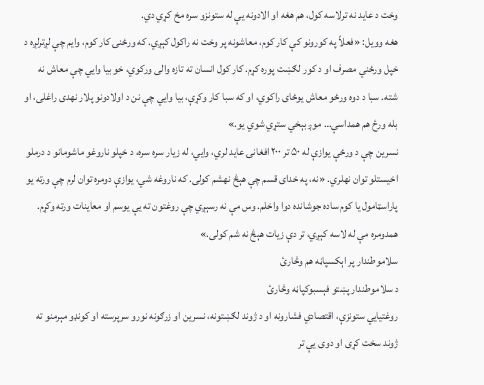وخت د عاید نه ترلاسه کول، هم هغه او الادونه یې له ستونزو سره مخ کړي دي.
هغه وویل: «فعلاً په کورونو کې کار کوم، معاشونه پر وخت نه راکول کېږي. که ورځنۍ کار کوم، وایم چې لږترلږه د خپل ورځني مصرف او د کور لګښت پوره کړم. کار کول انسان ته تازه والی ورکوي، خو بیا وایي چې معاش نه شته. سبا د دوه ورځو معاش یوځای راکوي، او که سبا کار وکړې، بیا وایي چې نن د اولادونو پلار نهدی راغلی، او بله ورځ هم همداسې… موږ بېخي ستړي شوي یو.»
نسرین چې د ورځې یوازې له ۵۰ تر ۲۰۰ افغانۍ عاید لري، وايي، له زیار سره سره، د خپلو ناروغو ماشومانو د درملو اخیستلو توان نهلري. «نه، په خدای قسم چې هېڅ نهشم کولی. که ناروغه شي، یوازې دومره توان لرم چې ورته یو پاراسټامول یا کوم ساده جوشانده دوا واخلم. وس مې نه رسېږي چې روغتون ته یې یوسم او معاینات ورته وکړم. همدومره مې له لاسه کېږي، تر دې زیات هېڅ نه شم کولی.»
سلاموطندار پر اېکسپاڼه هم وڅارئ
د سلاموطندار پښتو فېسبوکپاڼه وڅارئ
روغتیايي ستونزې، اقتصادي فشارونه او د ژوند لګښتونه، نسرین او زرګونه نورو سرپرسته او کونډو مېرمنو ته ژوند سخت کړی او دوی یې تر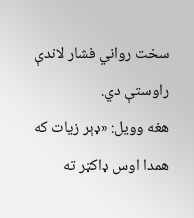سخت رواني فشار لاندې راوستې دي.
هغه وویل: «ډېر زیات که همدا اوس ډاکټر ته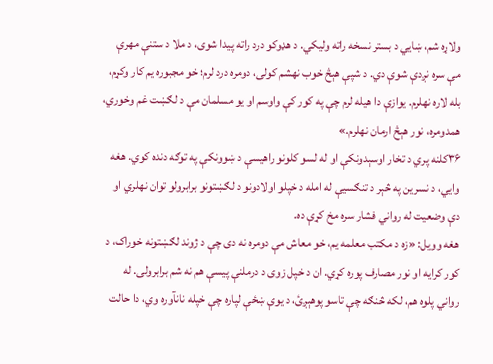ولاړه شم، ښايي د بستر نسخه راته ولیکي. د هډوکو درد راته پیدا شوی، د ملا د ستنې مهرې مې سره نږدې شوې دي. د شپې هېڅ خوب نهشم کولی، دومره درد لرم؛ خو مجبوره یم کار وکړم، بله لاره نهلرم. یوازې دا هیله لرم چې په کور کې واوسم او یو مسلمان مې د لګښت غم وخوري، همدومره، نور هېڅ ارمان نهلرم.»
۳۶کلنه پري د تخار اوسېدونکې او له لسو کلونو راهیسې د ښوونکې په توګه دنده کوي. هغه وايي، د نسرین په څېر د تنګسیې له امله د خپلو اولادونو د لګښتونو برابرولو توان نهلري او دې وضعیت له رواني فشار سره مخ کړې ده.
هغه وویل: «زه د مکتب معلمه یم، خو معاش مې دومره نه دی چې د ژوند لګښتونه خوراک، د کور کرایه او نور مصارف پوره کړي. ان د خپل زوی د درملنې پیسې هم نه شم برابرولی. له رواني پلوه هم، لکه څنګه چې تاسو پوهېږئ، د یوې ښځې لپاره چې خپله نانآوره وي، دا حالت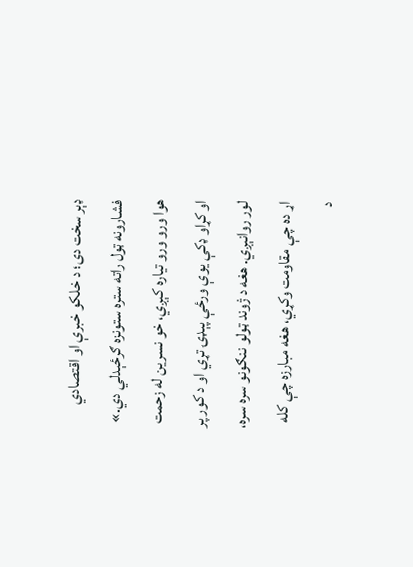ډېر سخت دی؛ د خلکو خبرې او اقتصادي فشارونه ټول راته ستره ستونزه ګرځېدلي دي.»
هوا ورو ورو تیاره کېږي، خو نسرین له زحمت او کړاو ډکې یوې ورځې پېډۍ تړي او د کور پر لور روانېږي. هغه د ژوند ټولو ننګونو سره سره، اړ ده چې مقاومت وکړي، هغه مبارزه چې کله د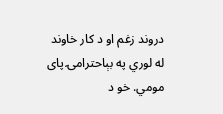دروند زغم او د کار خاوند له لوري په بېاحترامۍ پای مومي. خو د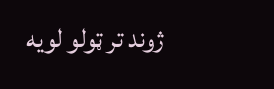ژوند تر ټولو لویه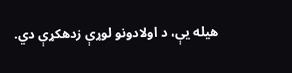هیله یې، د اولادونو لوړې زدهکړې دي.